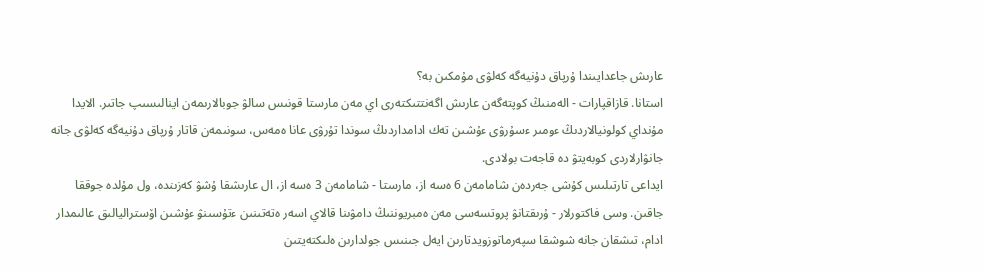عارىش جاعدايىندا ۇرپاق دۇنيەگە كەلۋى مۇمكىن بە؟
استانا. قازاقپارات - الەمنىڭ كوپتەگەن عارىش اگەنتتىكتەرى اي مەن مارستا قونىس سالۋ جوبالارىمەن اينالىسىپ جاتىر. الايدا مۇنداي كولونيالاردىڭ ءومىر ءسۇرۋى ءۇشىن تەك ادامداردىڭ سوندا تۇرۋى عانا ەمەس، سونىمەن قاتار ۇرپاق دۇنيەگە كەلۋى جانە جانۋارلاردى كوبەيتۋ دە قاجەت بولادى.
ايداعى تارتىلىس كۇشى جەردەن شامامەن 6 ەسە از، مارستا - شامامەن 3 ەسە از، ال عارىشقا ۇشۋ كەزىندە، ول مۇلدە جوققا جاقىن. وسى فاكتورلار - ۇرىقتانۋ پروتسەسى مەن ەمبريوننىڭ دامۋىنا قالاي اسەر ەتەتىنىن ءتۇسىنۋ ءۇشىن اۆستراليالىق عالىمدار ادام، تىشقان جانە شوشقا سپەرماتوزويدتارىن ايەل جىنىس جولدارىن ەلىكتەيتىن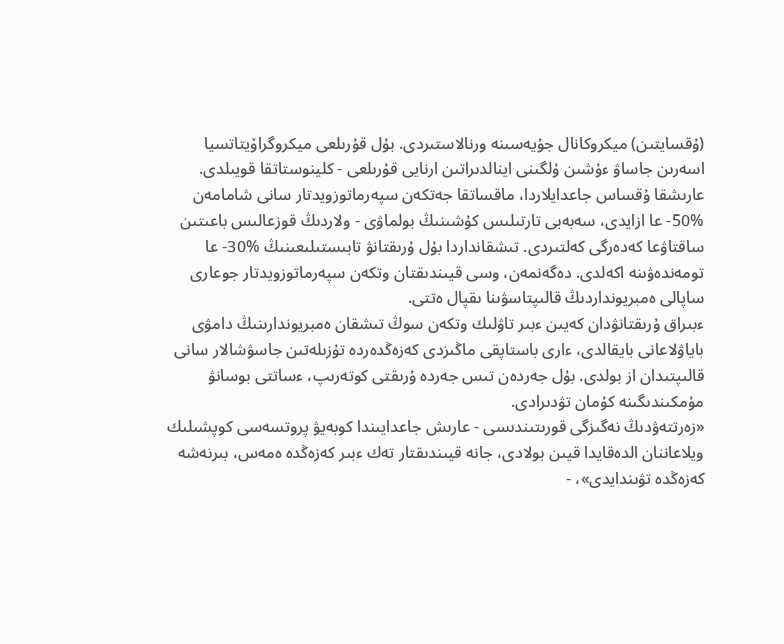(ۇقسايتىن) ميكروكانال جۇيەسىنە ورنالاستىردى. بۇل قۇرىلعى ميكروگراۆيتاتسيا اسەرىن جاساۋ ءۇشىن ۇلگىنى اينالدىراتىن ارنايى قۇرىلعى - كلينوستاتقا قويىلدى.
عارىشقا ۇقساس جاعدايلاردا، ماقساتقا جەتكەن سپەرماتوزويدتار سانى شامامەن %50- عا ازايدى، سەبەبى تارتىلىس كۇشىنىڭ بولماۋى - ولاردىڭ قوزعالىس باعىتىن ساقتاۋعا كەدەرگى كەلتىردى. تىشقانداردا بۇل ۇرىقتانۋ تابىستىلىعىنىڭ %30- عا تومەندەۋىنە اكەلدى. دەگەنمەن، وسى قيىندىقتان وتكەن سپەرماتوزويدتار جوعارى ساپالى ەمبريونداردىڭ قالىپتاسۋىنا ىقپال ەتتى.
ءبىراق ۇرىقتانۋدان كەيىن ءبىر تاۋلىك وتكەن سوڭ تىشقان ەمبريوندارىنىڭ دامۋى باياۋلاعانى بايقالدى، ءارى باستاپقى ماڭىزدى كەزەڭدەردە تۇزىلەتىن جاسۋشالار سانى قالىپتىدان از بولدى. بۇل جەردەن تىس جەردە ۇرىقتى كوتەرىپ، ءساتتى بوسانۋ مۇمكىندىگىنە كۇمان تۋدىرادى.
«زەرتتەۋدىڭ نەگىزگى قورىتىندىسى - عارىش جاعدايىندا كوبەيۋ پروتسەسى كوپشىلىك ويلاعاننان الدەقايدا قيىن بولادى، جانە قيىندىقتار تەك ءبىر كەزەڭدە ەمەس، بىرنەشە كەزەڭدە تۋىندايدى»، -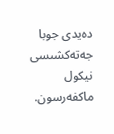دەيدى جوبا جەتەكشىسى نيكول ماكفەرسون.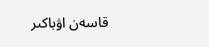قاسەن اۋباكىر